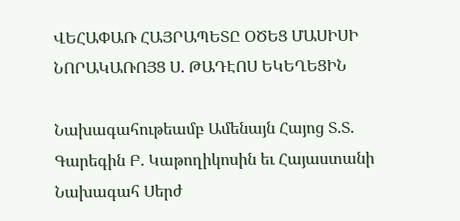ՎԵՀԱՓԱՌ ՀԱՅՐԱՊԵՏԸ ՕԾԵՑ ՄԱՍԻՍԻ ՆՈՐԱԿԱՌՈՅՑ Ս. ԹԱԴԷՈՍ ԵԿԵՂԵՑԻՆ

Նախագահութեամբ Ամենայն Հայոց Տ.Տ. Գարեգին Բ. Կաթողիկոսին եւ Հայաստանի Նախագահ Սերժ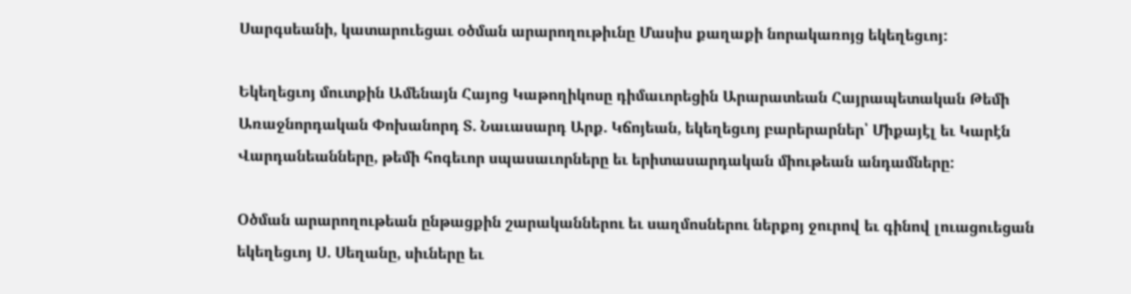Սարգսեանի, կատարուեցաւ օծման արարողութիւնը Մասիս քաղաքի նորակառոյց եկեղեցւոյ:

Եկեղեցւոյ մուտքին Ամենայն Հայոց Կաթողիկոսը դիմաւորեցին Արարատեան Հայրապետական Թեմի Առաջնորդական Փոխանորդ Տ. Նաւասարդ Արք. Կճոյեան, եկեղեցւոյ բարերարներ՝ Միքայէլ եւ Կարէն Վարդանեանները, թեմի հոգեւոր սպասաւորները եւ երիտասարդական միութեան անդամները:

Օծման արարողութեան ընթացքին շարականներու եւ սաղմոսներու ներքոյ ջուրով եւ գինով լուացուեցան եկեղեցւոյ Ս. Սեղանը, սիւները եւ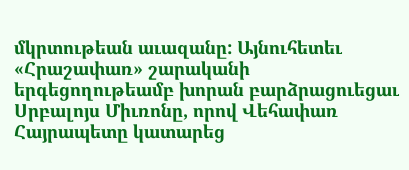մկրտութեան աւազանը: Այնուհետեւ «Հրաշափառ» շարականի երգեցողութեամբ խորան բարձրացուեցաւ Սրբալոյս Միւռոնը, որով Վեհափառ Հայրապետը կատարեց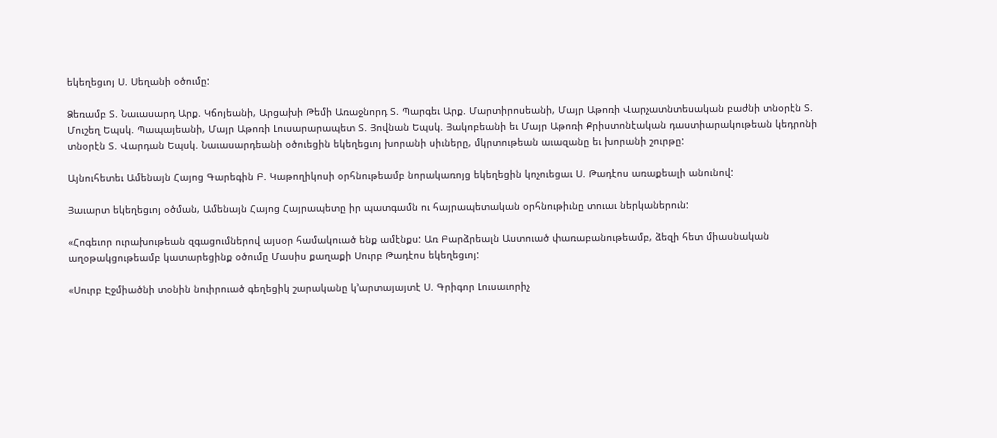եկեղեցւոյ Ս. Սեղանի օծումը:

Ձեռամբ Տ. Նաւասարդ Արք. Կճոյեանի, Արցախի Թեմի Առաջնորդ Տ. Պարգեւ Արք. Մարտիրոսեանի, Մայր Աթոռի Վարչատնտեսական բաժնի տնօրէն Տ. Մուշեղ Եպսկ. Պապայեանի, Մայր Աթոռի Լուսարարապետ Տ. Յովնան Եպսկ. Յակոբեանի եւ Մայր Աթոռի Քրիստոնէական դաստիարակութեան կեդրոնի տնօրէն Տ. Վարդան Եպսկ. Նաւասարդեանի օծուեցին եկեղեցւոյ խորանի սիւները, մկրտութեան աւազանը եւ խորանի շուրթը:

Այնուհետեւ Ամենայն Հայոց Գարեգին Բ. Կաթողիկոսի օրհնութեամբ նորակառոյց եկեղեցին կոչուեցաւ Ս. Թադէոս առաքեալի անունով:

Յաւարտ եկեղեցւոյ օծման, Ամենայն Հայոց Հայրապետը իր պատգամն ու հայրապետական օրհնութիւնը տուաւ ներկաներուն:

«Հոգեւոր ուրախութեան զգացումներով այսօր համակուած ենք ամէնքս: Առ Բարձրեալն Աստուած փառաբանութեամբ, ձեզի հետ միասնական աղօթակցութեամբ կատարեցինք օծումը Մասիս քաղաքի Սուրբ Թադէոս եկեղեցւոյ:

«Սուրբ Էջմիածնի տօնին նուիրուած գեղեցիկ շարականը կ՚արտայայտէ Ս. Գրիգոր Լուսաւորիչ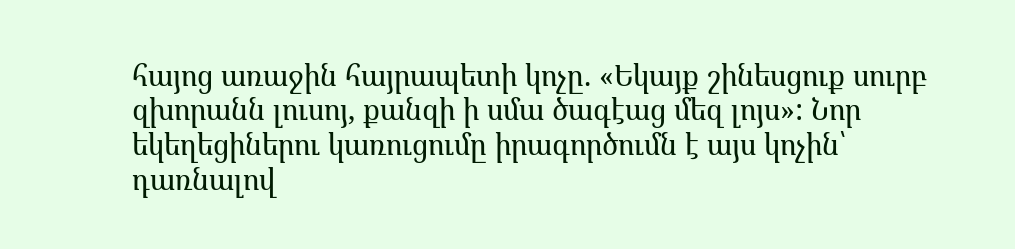հայոց առաջին հայրապետի կոչը. «Եկայք շինեսցուք սուրբ զխորանն լուսոյ, քանզի ի սմա ծագէաց մեզ լոյս»: Նոր եկեղեցիներու կառուցումը իրագործումն է այս կոչին՝ դառնալով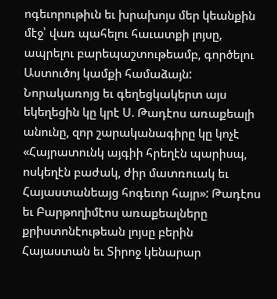ոգեւորութիւն եւ խրախոյս մեր կեանքին մէջ՝ վառ պահելու հաւատքի լոյսը, ապրելու բարեպաշտութեամբ, գործելու Աստուծոյ կամքի համաձայն: Նորակառոյց եւ գեղեցկակերտ այս եկեղեցին կը կրէ Ս. Թադէոս առաքեալի անունը, զոր շարականագիրը կը կոչէ «Հայրատունկ այգիի հրեղէն պարիսպ, ոսկեղէն բաժակ, ժիր մատռուակ եւ Հայաստանեայց հոգեւոր հայր»: Թադէոս եւ Բարթողիմէոս առաքեալները քրիստոնէութեան լոյսը բերին Հայաստան եւ Տիրոջ կենարար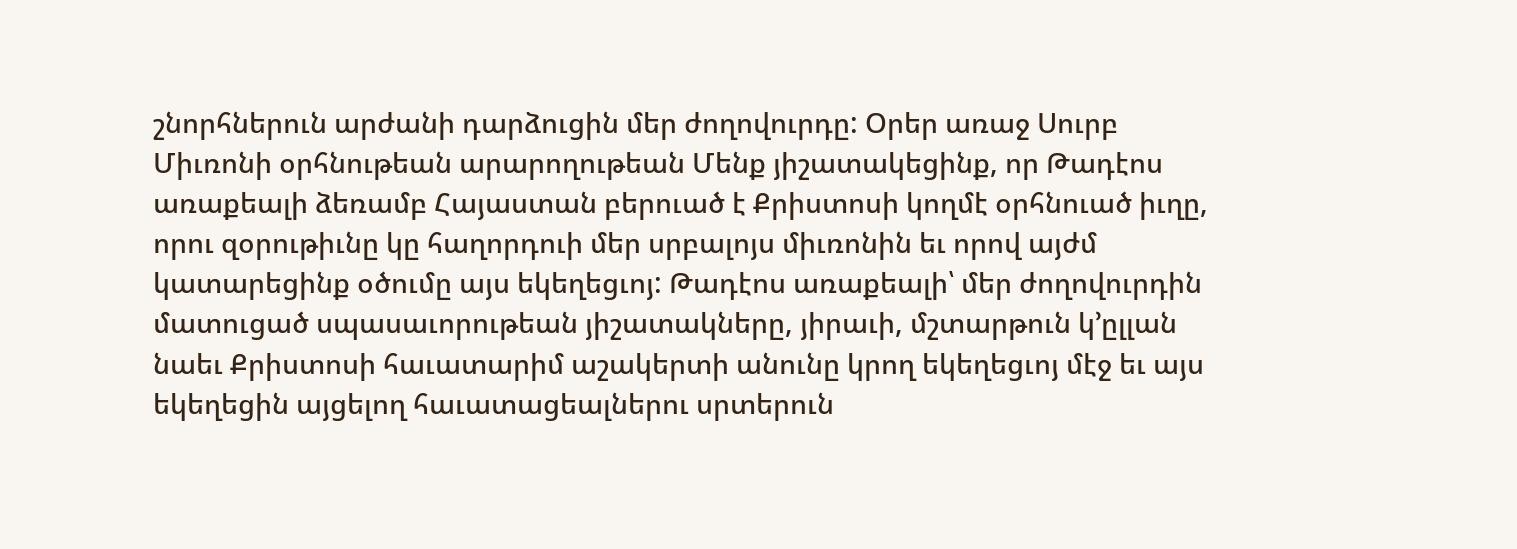շնորհներուն արժանի դարձուցին մեր ժողովուրդը: Օրեր առաջ Սուրբ Միւռոնի օրհնութեան արարողութեան Մենք յիշատակեցինք, որ Թադէոս առաքեալի ձեռամբ Հայաստան բերուած է Քրիստոսի կողմէ օրհնուած իւղը, որու զօրութիւնը կը հաղորդուի մեր սրբալոյս միւռոնին եւ որով այժմ կատարեցինք օծումը այս եկեղեցւոյ: Թադէոս առաքեալի՝ մեր ժողովուրդին մատուցած սպասաւորութեան յիշատակները, յիրաւի, մշտարթուն կ՚ըլլան նաեւ Քրիստոսի հաւատարիմ աշակերտի անունը կրող եկեղեցւոյ մէջ եւ այս եկեղեցին այցելող հաւատացեալներու սրտերուն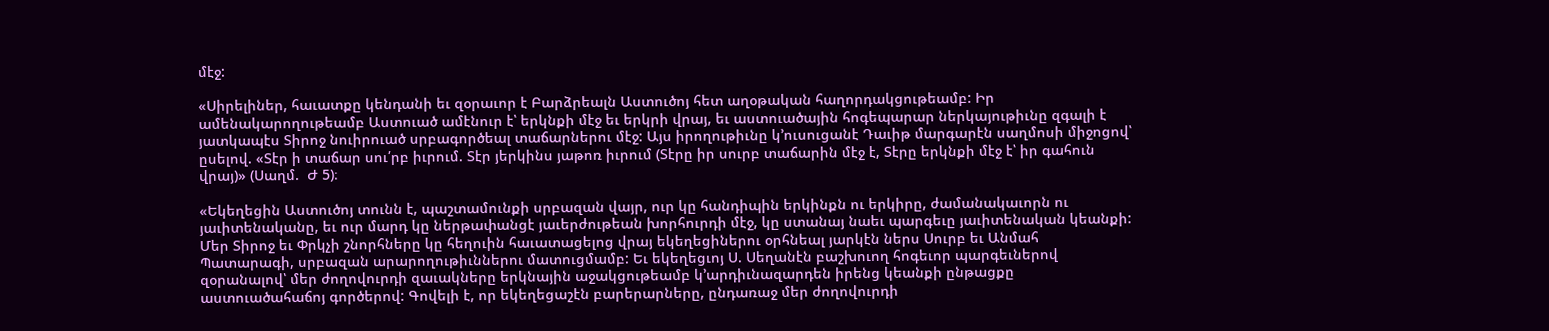մէջ:

«Սիրելիներ, հաւատքը կենդանի եւ զօրաւոր է Բարձրեալն Աստուծոյ հետ աղօթական հաղորդակցութեամբ: Իր ամենակարողութեամբ Աստուած ամէնուր է՝ երկնքի մէջ եւ երկրի վրայ, եւ աստուածային հոգեպարար ներկայութիւնը զգալի է յատկապէս Տիրոջ նուիրուած սրբագործեալ տաճարներու մէջ: Այս իրողութիւնը կ՚ուսուցանէ Դաւիթ մարգարէն սաղմոսի միջոցով՝ ըսելով. «Տէր ի տաճար սու՛րբ իւրում. Տէր յերկինս յաթոռ իւրում (Տէրը իր սուրբ տաճարին մէջ է, Տէրը երկնքի մէջ է՝ իր գահուն վրայ)» (Սաղմ.  Ժ 5)։

«Եկեղեցին Աստուծոյ տունն է, պաշտամունքի սրբազան վայր, ուր կը հանդիպին երկինքն ու երկիրը, ժամանակաւորն ու յաւիտենականը, եւ ուր մարդ կը ներթափանցէ յաւերժութեան խորհուրդի մէջ, կը ստանայ նաեւ պարգեւը յաւիտենական կեանքի: Մեր Տիրոջ եւ Փրկչի շնորհները կը հեղուին հաւատացելոց վրայ եկեղեցիներու օրհնեալ յարկէն ներս Սուրբ եւ Անմահ Պատարագի, սրբազան արարողութիւններու մատուցմամբ: Եւ եկեղեցւոյ Ս. Սեղանէն բաշխուող հոգեւոր պարգեւներով զօրանալով՝ մեր ժողովուրդի զաւակները երկնային աջակցութեամբ կ՚արդիւնազարդեն իրենց կեանքի ընթացքը աստուածահաճոյ գործերով: Գովելի է, որ եկեղեցաշէն բարերարները, ընդառաջ մեր ժողովուրդի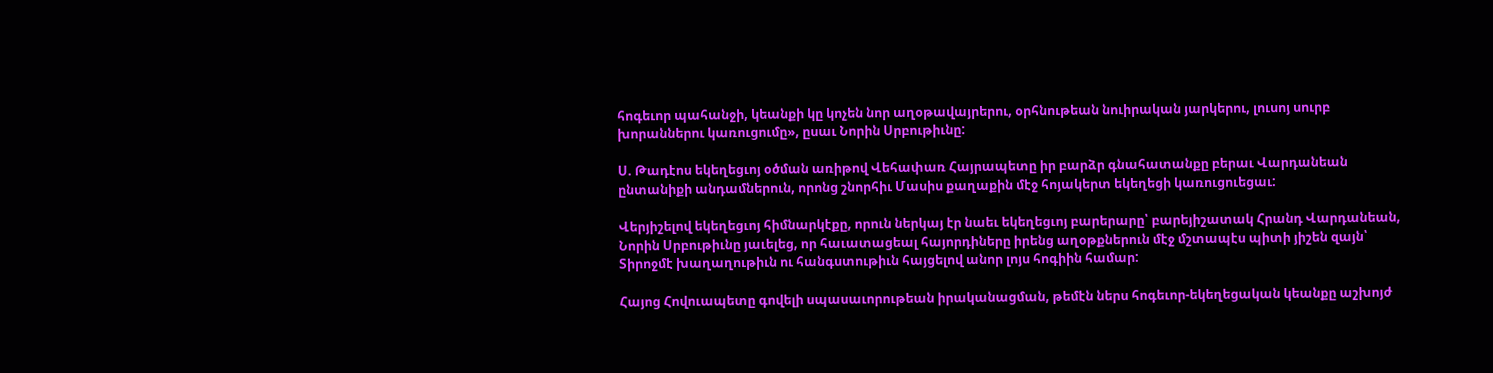հոգեւոր պահանջի, կեանքի կը կոչեն նոր աղօթավայրերու, օրհնութեան նուիրական յարկերու, լուսոյ սուրբ խորաններու կառուցումը», ըսաւ Նորին Սրբութիւնը:

Ս. Թադէոս եկեղեցւոյ օծման առիթով Վեհափառ Հայրապետը իր բարձր գնահատանքը բերաւ Վարդանեան ընտանիքի անդամներուն, որոնց շնորհիւ Մասիս քաղաքին մէջ հոյակերտ եկեղեցի կառուցուեցաւ:

Վերյիշելով եկեղեցւոյ հիմնարկէքը, որուն ներկայ էր նաեւ եկեղեցւոյ բարերարը՝ բարեյիշատակ Հրանդ Վարդանեան, Նորին Սրբութիւնը յաւելեց, որ հաւատացեալ հայորդիները իրենց աղօթքներուն մէջ մշտապէս պիտի յիշեն զայն՝ Տիրոջմէ խաղաղութիւն ու հանգստութիւն հայցելով անոր լոյս հոգիին համար:

Հայոց Հովուապետը գովելի սպասաւորութեան իրականացման, թեմէն ներս հոգեւոր-եկեղեցական կեանքը աշխոյժ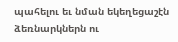պահելու եւ նման եկեղեցաշէն ձեռնարկներն ու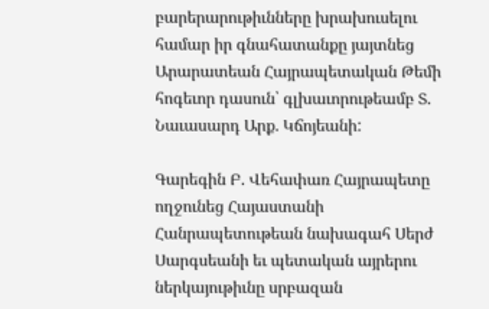բարերարութիւնները խրախուսելու համար իր գնահատանքը յայտնեց Արարատեան Հայրապետական Թեմի հոգեւոր դասուն՝ գլխաւորութեամբ Տ. Նաւասարդ Արք. Կճոյեանի:

Գարեգին Բ. Վեհափառ Հայրապետը ողջունեց Հայաստանի Հանրապետութեան նախագահ Սերժ Սարգսեանի եւ պետական այրերու ներկայութիւնը սրբազան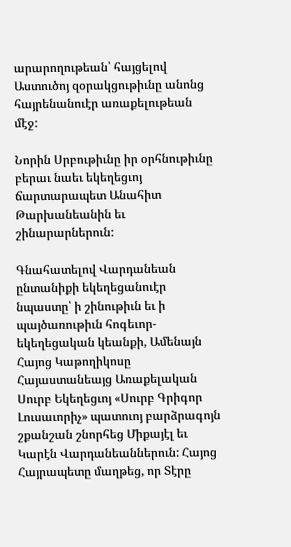արարողութեան՝ հայցելով Աստուծոյ զօրակցութիւնը անոնց հայրենանուէր առաքելութեան մէջ:

Նորին Սրբութիւնը իր օրհնութիւնը բերաւ նաեւ եկեղեցւոյ ճարտարապետ Անահիտ Թարխանեանին եւ շինարարներուն:

Գնահատելով Վարդանեան ընտանիքի եկեղեցանուէր նպաստը՝ ի շինութիւն եւ ի պայծառութիւն հոգեւոր-եկեղեցական կեանքի, Ամենայն Հայոց Կաթողիկոսը Հայաստանեայց Առաքելական Սուրբ Եկեղեցւոյ «Սուրբ Գրիգոր Լուսաւորիչ» պատուոյ բարձրագոյն շքանշան շնորհեց Միքայէլ եւ Կարէն Վարդանեաններուն: Հայոց Հայրապետը մաղթեց, որ Տէրը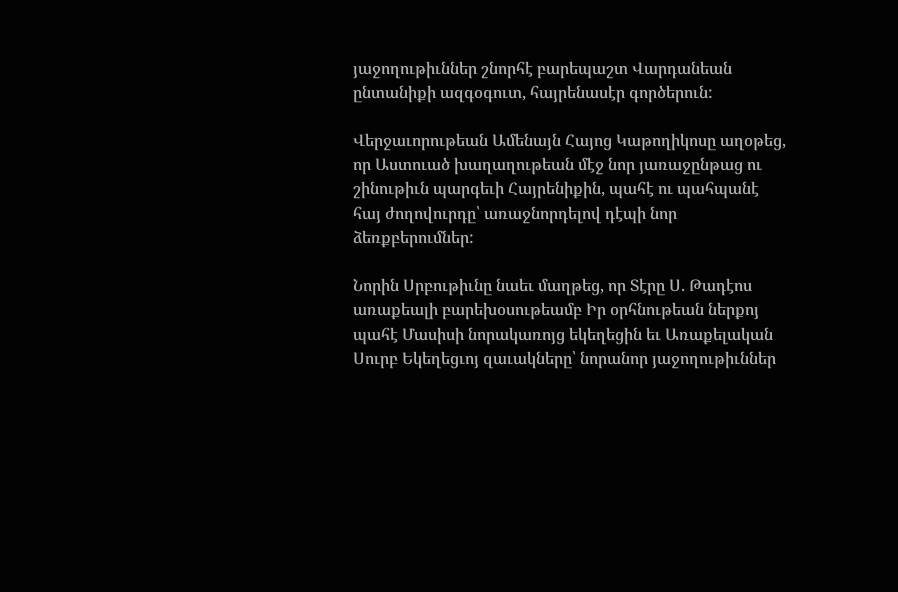յաջողութիւններ շնորհէ բարեպաշտ Վարդանեան ընտանիքի ազգօգուտ, հայրենասէր գործերուն:

Վերջաւորութեան Ամենայն Հայոց Կաթողիկոսը աղօթեց, որ Աստուած խաղաղութեան մէջ նոր յառաջընթաց ու շինութիւն պարգեւի Հայրենիքին, պահէ ու պահպանէ հայ ժողովուրդը՝ առաջնորդելով դէպի նոր ձեռքբերումներ:

Նորին Սրբութիւնը նաեւ մաղթեց, որ Տէրը Ս. Թադէոս առաքեալի բարեխօսութեամբ Իր օրհնութեան ներքոյ պահէ Մասիսի նորակառոյց եկեղեցին եւ Առաքելական Սուրբ Եկեղեցւոյ զաւակները՝ նորանոր յաջողութիւններ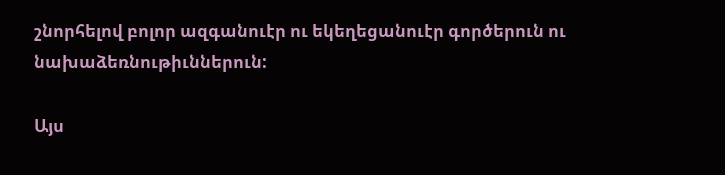շնորհելով բոլոր ազգանուէր ու եկեղեցանուէր գործերուն ու նախաձեռնութիւններուն:

Այս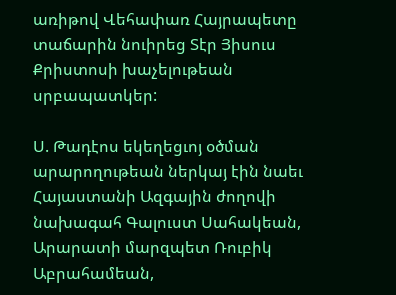առիթով Վեհափառ Հայրապետը տաճարին նուիրեց Տէր Յիսուս Քրիստոսի խաչելութեան սրբապատկեր:

Ս. Թադէոս եկեղեցւոյ օծման արարողութեան ներկայ էին նաեւ Հայաստանի Ազգային ժողովի նախագահ Գալուստ Սահակեան, Արարատի մարզպետ Ռուբիկ Աբրահամեան,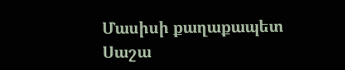Մասիսի քաղաքապետ Սաշա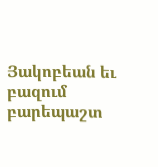Յակոբեան եւ բազում բարեպաշտ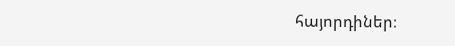հայորդիներ։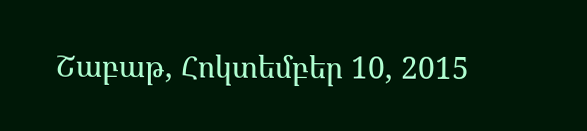Շաբաթ, Հոկտեմբեր 10, 2015